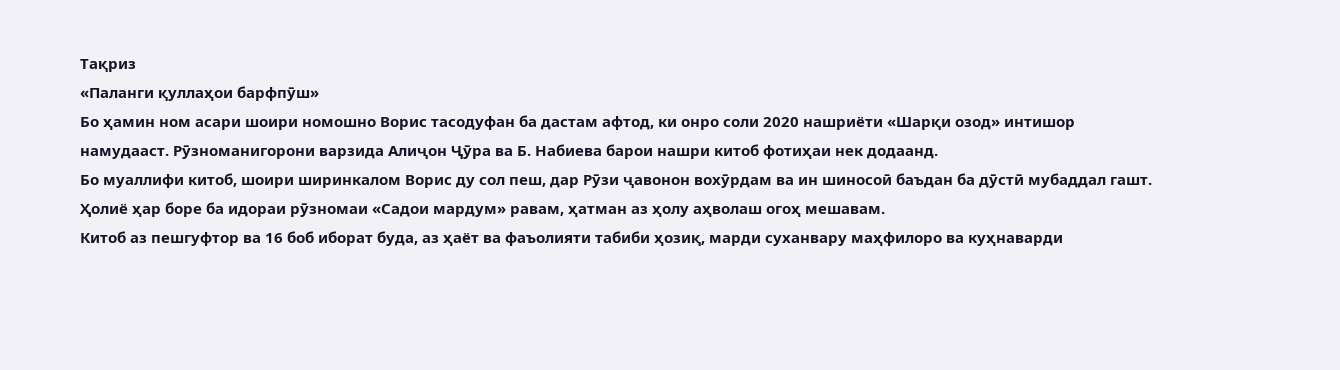Тақриз
«Паланги қуллаҳои барфпӯш»
Бо ҳамин ном асари шоири номошно Ворис тасодуфан ба дастам афтод, ки онро соли 2020 нашриёти «Шарқи озод» интишор намудааст. Рӯзноманигорони варзида Алиҷон Ҷӯра ва Б. Набиева барои нашри китоб фотиҳаи нек додаанд.
Бо муаллифи китоб, шоири ширинкалом Ворис ду сол пеш, дар Рӯзи ҷавонон вохӯрдам ва ин шиносоӣ баъдан ба дӯстӣ мубаддал гашт. Ҳолиё ҳар боре ба идораи рӯзномаи «Садои мардум» равам, ҳатман аз ҳолу аҳволаш огоҳ мешавам.
Китоб аз пешгуфтор ва 16 боб иборат буда, аз ҳаёт ва фаъолияти табиби ҳозиқ, марди суханвару маҳфилоро ва куҳнаварди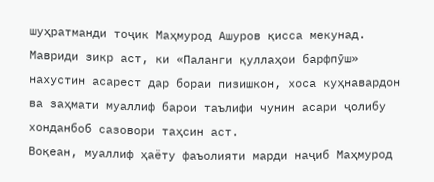шуҳратманди тоҷик Маҳмурод Ашуров қисса мекунад. Мавриди зикр аст, ки «Паланги қуллаҳои барфпӯш» нахустин асарест дар бораи пизишкон, хоса куҳнавардон ва заҳмати муаллиф барои таълифи чунин асари ҷолибу хонданбоб сазовори таҳсин аст.
Воқеан, муаллиф ҳаёту фаъолияти марди наҷиб Маҳмурод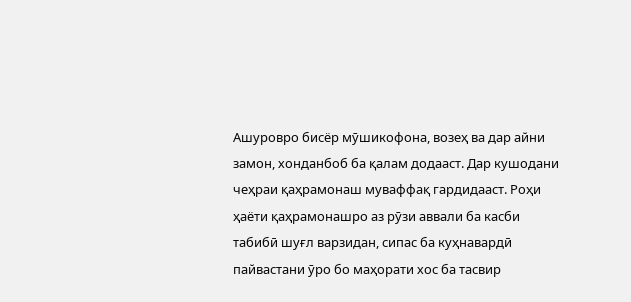Ашуровро бисёр мӯшикофона, возеҳ ва дар айни замон, хонданбоб ба қалам додааст. Дар кушодани чеҳраи қаҳрамонаш муваффақ гардидааст. Роҳи ҳаёти қаҳрамонашро аз рӯзи аввали ба касби табибӣ шуғл варзидан, сипас ба куҳнавардӣ пайвастани ӯро бо маҳорати хос ба тасвир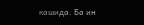кашида. Ба ин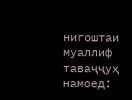нигоштаи муаллиф таваҷҷуҳ намоед: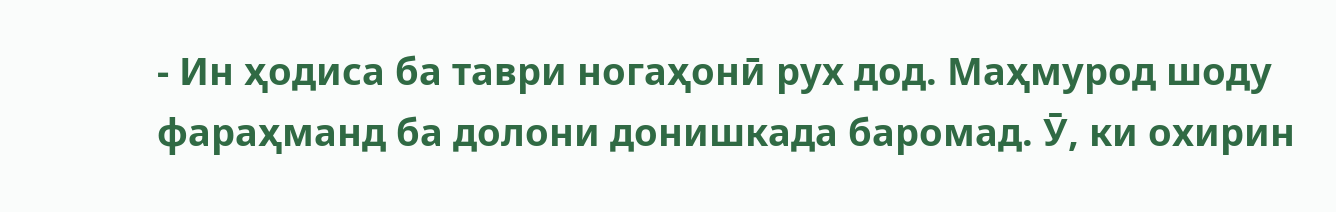- Ин ҳодиса ба таври ногаҳонӣ рух дод. Маҳмурод шоду фараҳманд ба долони донишкада баромад. Ӯ, ки охирин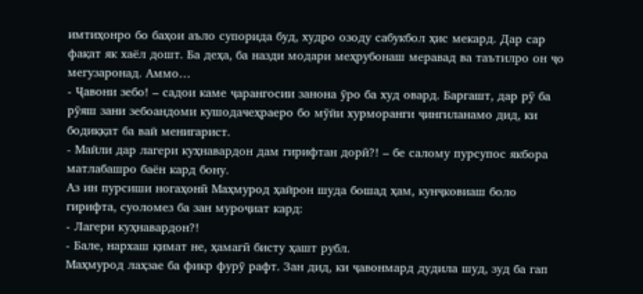имтиҳонро бо баҳои аъло супорида буд, худро озоду сабукбол ҳис мекард. Дар сар фақат як хаёл дошт. Ба деҳа, ба назди модари меҳрубонаш меравад ва таътилро он ҷо мегузаронад. Аммо…
- Ҷавони зебо! – садои каме ҷарангосии занона ӯро ба худ овард. Баргашт, дар рӯ ба рӯяш зани зебоандоми кушодачеҳраеро бо мӯйи хурморанги ҷингиланамо дид, ки бодиққат ба вай менигарист.
- Майли дар лагери куҳнавардон дам гирифтан дорӣ?! – бе салому пурсупос якбора матлабашро баён кард бону.
Аз ин пурсиши ногаҳонӣ Маҳмурод ҳайрон шуда бошад ҳам, кунҷковиаш боло гирифта, суоломез ба зан муроҷиат кард:
- Лагери куҳнавардон?!
- Бале, нархаш қимат не, ҳамагӣ бисту ҳашт рубл.
Маҳмурод лаҳзае ба фикр фурӯ рафт. Зан дид, ки ҷавонмард дудила шуд, зуд ба гап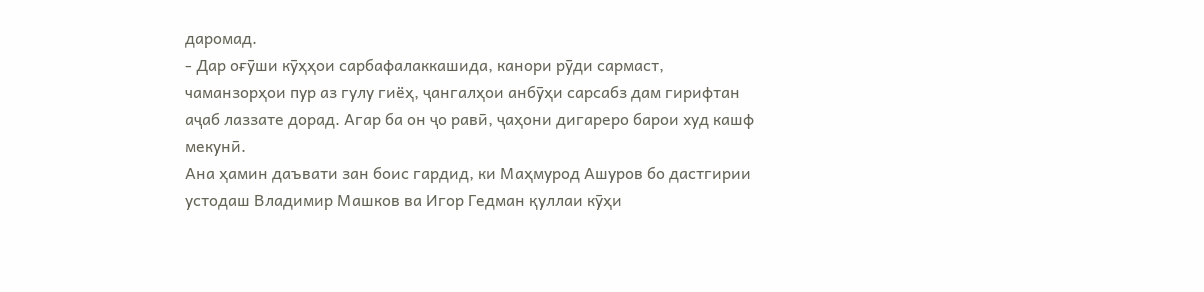даромад.
- Дар оғӯши кӯҳҳои сарбафалаккашида, канори рӯди сармаст, чаманзорҳои пур аз гулу гиёҳ, ҷангалҳои анбӯҳи сарсабз дам гирифтан аҷаб лаззате дорад. Агар ба он ҷо равӣ, ҷаҳони дигареро барои худ кашф мекунӣ.
Ана ҳамин даъвати зан боис гардид, ки Маҳмурод Ашуров бо дастгирии устодаш Владимир Машков ва Игор Гедман қуллаи кӯҳи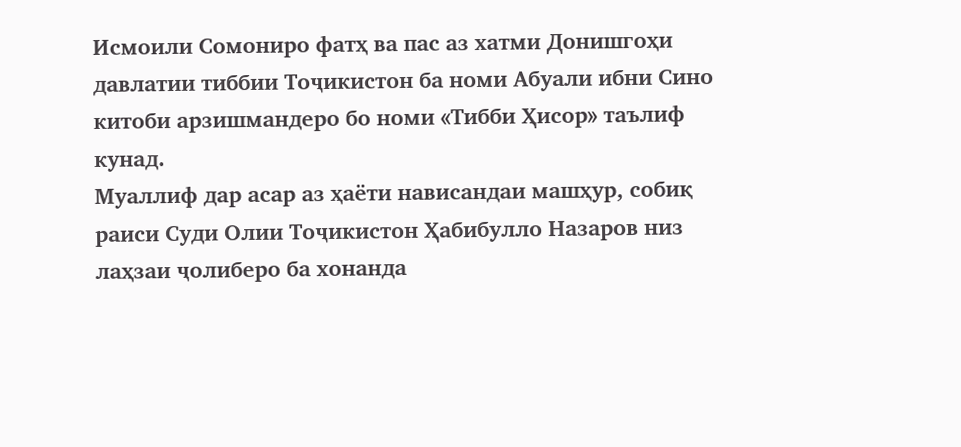Исмоили Сомониро фатҳ ва пас аз хатми Донишгоҳи давлатии тиббии Тоҷикистон ба номи Абуали ибни Сино китоби арзишмандеро бо номи «Тибби Ҳисор» таълиф кунад.
Муаллиф дар асар аз ҳаёти нависандаи машҳур, собиқ раиси Суди Олии Тоҷикистон Ҳабибулло Назаров низ лаҳзаи ҷолиберо ба хонанда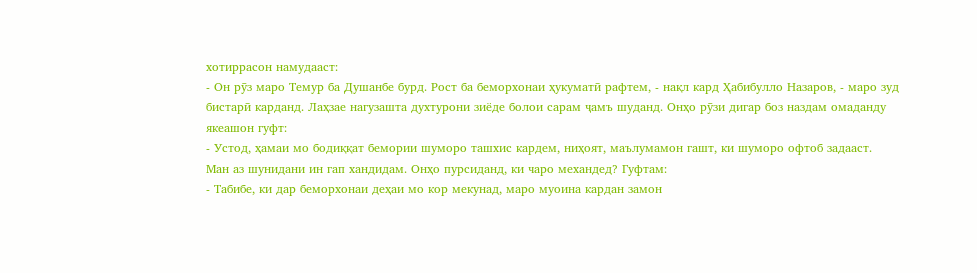хотиррасон намудааст:
- Он рӯз маро Темур ба Душанбе бурд. Рост ба беморхонаи ҳукуматӣ рафтем, - нақл кард Ҳабибулло Назаров, - маро зуд бистарӣ карданд. Лаҳзае нагузашта духтурони зиёде болои сарам ҷамъ шуданд. Онҳо рӯзи дигар боз наздам омаданду якеашон гуфт:
- Устод, ҳамаи мо бодиққат бемории шуморо ташхис кардем, ниҳоят, маълумамон гашт, ки шуморо офтоб задааст.
Ман аз шунидани ин гап хандидам. Онҳо пурсиданд, ки чаро механдед? Гуфтам:
- Табибе, ки дар беморхонаи деҳаи мо кор мекунад, маро муоина кардан замон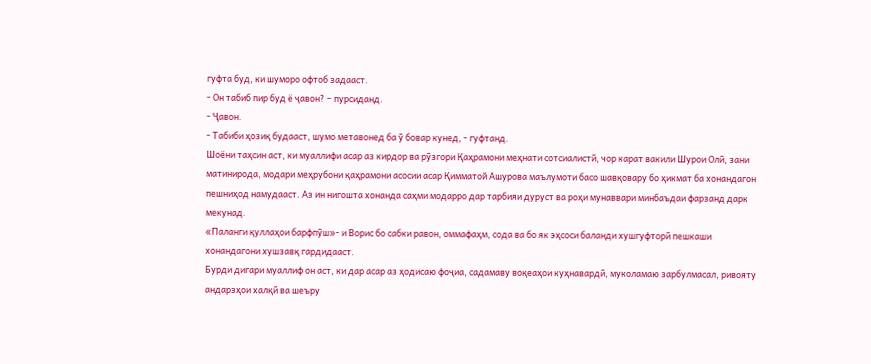гуфта буд, ки шуморо офтоб задааст.
- Он табиб пир буд ё ҷавон? – пурсиданд.
- Ҷавон.
- Табиби ҳозиқ будааст, шумо метавонед ба ӯ бовар кунед, - гуфтанд.
Шоёни таҳсин аст, ки муаллифи асар аз кирдор ва рӯзгори Қаҳрамони меҳнати сотсиалистӣ, чор карат вакили Шурои Олӣ, зани матинирода, модари меҳрубони қаҳрамони асосии асар Қимматой Ашурова маълумоти басо шавқовару бо ҳикмат ба хонандагон пешниҳод намудааст. Аз ин нигошта хонанда саҳми модарро дар тарбияи дуруст ва роҳи мунаввари минбаъдаи фарзанд дарк мекунад.
«Паланги қуллаҳои барфпӯш»- и Ворис бо сабки равон, оммафаҳм, сода ва бо як эҳсоси баланди хушгуфторӣ пешкаши хонандагони хушзавқ гардидааст.
Бурди дигари муаллиф он аст, ки дар асар аз ҳодисаю фоҷиа, садамаву воқеаҳои куҳнавардӣ, муколамаю зарбулмасал, ривояту андарзҳои халқӣ ва шеъру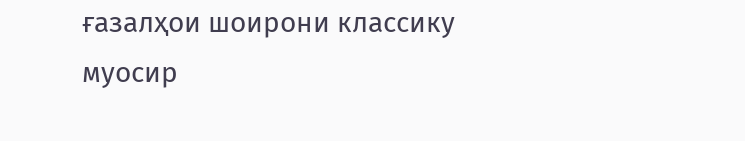ғазалҳои шоирони классику муосир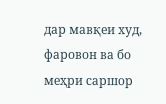дар мавқеи худ, фаровон ва бо меҳри саршор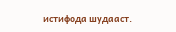истифода шудааст.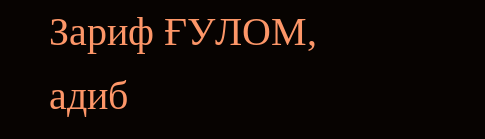Зариф ҒУЛОМ,
адиб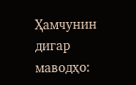Ҳамчунин дигар маводҳо: